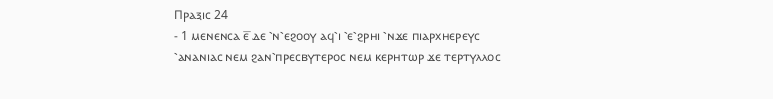Ⲡⲣⲁⲝⲓⲥ 24
- 1 ⲙⲉⲛⲉⲛⲥⲁ ⲉ̅ ⲇⲉ ⳿ⲛ⳿ⲉϩⲟⲟⲩ ⲁϥ⳿ⲓ ⳿ⲉ⳿ϩⲣⲏⲓ ⳿ⲛϫⲉ ⲡⲓⲁⲣⲭⲏⲉⲣⲉⲩⲥ ⳿ⲁⲛⲁⲛⲓⲁⲥ ⲛⲉⲙ ϩⲁⲛ⳿ⲡⲣⲉⲥⲃⲩⲧⲉⲣⲟⲥ ⲛⲉⲙ ⲕⲉⲣⲏⲧⲱⲣ ϫⲉ ⲧⲉⲣⲧⲩⲗⲗⲟⲥ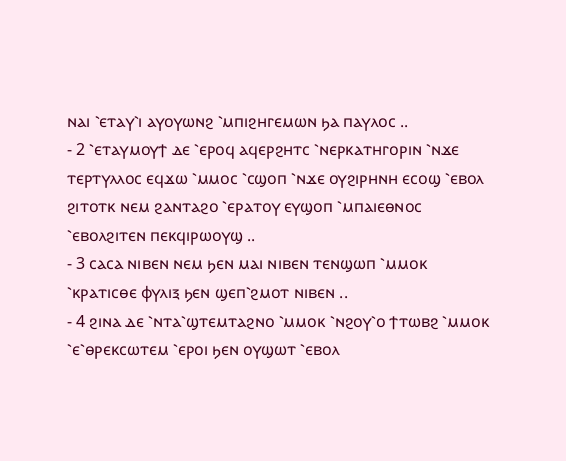ⲛⲁⲓ ⳿ⲉⲧⲁⲩ⳿ⲓ ⲁⲩⲟⲩⲱⲛϩ ⳿ⲙⲡⲓϩⲏⲅⲉⲙⲱⲛ ϧⲁ ⲡⲁⲩⲗⲟⲥ ..
- 2 ⳿ⲉⲧⲁⲩⲙⲟⲩϯ ⲇⲉ ⳿ⲉⲣⲟϥ ⲁϥⲉⲣϩⲏⲧⲥ ⳿ⲛⲉⲣⲕⲁⲧⲏⲅⲟⲣⲓⲛ ⳿ⲛϫⲉ ⲧⲉⲣⲧⲩⲗⲗⲟⲥ ⲉϥϫⲱ ⳿ⲙⲙⲟⲥ ⳿ⲥϣⲟⲡ ⳿ⲛϫⲉ ⲟⲩϩⲓⲣⲏⲛⲏ ⲉⲥⲟϣ ⳿ⲉⲃⲟⲗ ϩⲓⲧⲟⲧⲕ ⲛⲉⲙ ϩⲁⲛⲧⲁϩⲟ ⳿ⲉⲣⲁⲧⲟⲩ ⲉⲩϣⲟⲡ ⳿ⲙⲡⲁⲓⲉⲑⲛⲟⲥ ⳿ⲉⲃⲟⲗϩⲓⲧⲉⲛ ⲡⲉⲕϥⲓⲣⲱⲟⲩϣ ..
- 3 ⲥⲁⲥⲁ ⲛⲓⲃⲉⲛ ⲛⲉⲙ ϧⲉⲛ ⲙⲁⲓ ⲛⲓⲃⲉⲛ ⲧⲉⲛϣⲱⲡ ⳿ⲙⲙⲟⲕ ⳿ⲕⲣⲁⲧⲓⲥⲑⲉ ⲫⲩⲗⲓⲝ ϧⲉⲛ ϣⲉⲡ⳿ϩⲙⲟⲧ ⲛⲓⲃⲉⲛ ..
- 4 ϩⲓⲛⲁ ⲇⲉ ⳿ⲛⲧⲁ⳿ϣⲧⲉⲙⲧⲁϩⲛⲟ ⳿ⲙⲙⲟⲕ ⳿ⲛϩⲟⲩ⳿ⲟ ϯⲧⲱⲃϩ ⳿ⲙⲙⲟⲕ ⳿ⲉ⳿ⲑⲣⲉⲕⲥⲱⲧⲉⲙ ⳿ⲉⲣⲟⲓ ϧⲉⲛ ⲟⲩϣⲱⲧ ⳿ⲉⲃⲟⲗ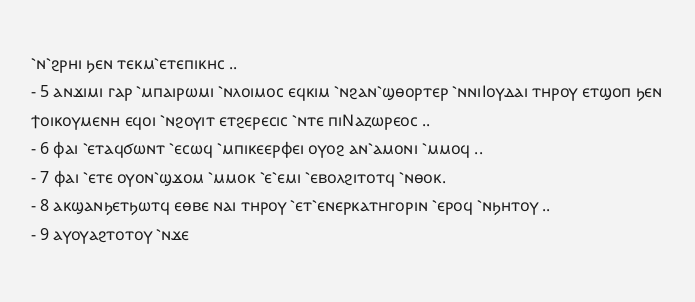⳿ⲛ⳿ϩⲣⲏⲓ ϧⲉⲛ ⲧⲉⲕⲙ⳿ⲉⲧⲉⲡⲓⲕⲏⲥ ..
- 5 ⲁⲛϫⲓⲙⲓ ⲅⲁⲣ ⳿ⲙⲡⲁⲓⲣⲱⲙⲓ ⳿ⲛⲗⲟⲓⲙⲟⲥ ⲉϥⲕⲓⲙ ⳿ⲛϩⲁⲛ⳿ϣⲑⲟⲣⲧⲉⲣ ⳿ⲛⲛⲓⲒⲟⲩⲇⲁⲓ ⲧⲏⲣⲟⲩ ⲉⲧϣⲟⲡ ϧⲉⲛ ϯⲟⲓⲕⲟⲩⲙⲉⲛⲏ ⲉϥⲟⲓ ⳿ⲛϩⲟⲩⲓⲧ ⲉⲧϩⲉⲣⲉⲥⲓⲥ ⳿ⲛⲧⲉ ⲡⲓⲚⲁⲍⲱⲣⲉⲟⲥ ..
- 6 ⲫⲁⲓ ⳿ⲉⲧⲁϥϭⲱⲛⲧ ⳿ⲉⲥⲱϥ ⳿ⲙⲡⲓⲕⲉⲉⲣⲫⲉⲓ ⲟⲩⲟϩ ⲁⲛ⳿ⲁⲙⲟⲛⲓ ⳿ⲙⲙⲟϥ ..
- 7 ⲫⲁⲓ ⳿ⲉⲧⲉ ⲟⲩⲟⲛ⳿ϣϫⲟⲙ ⳿ⲙⲙⲟⲕ ⳿ⲉ⳿ⲉⲙⲓ ⳿ⲉⲃⲟⲗϩⲓⲧⲟⲧϥ ⳿ⲛⲑⲟⲕ.
- 8 ⲁⲕϣⲁⲛϧⲉⲧϧⲱⲧϥ ⲉⲑⲃⲉ ⲛⲁⲓ ⲧⲏⲣⲟⲩ ⳿ⲉⲧ⳿ⲉⲛⲉⲣⲕⲁⲧⲏⲅⲟⲣⲓⲛ ⳿ⲉⲣⲟϥ ⳿ⲛϧⲏⲧⲟⲩ ..
- 9 ⲁⲩⲟⲩⲁϩⲧⲟⲧⲟⲩ ⳿ⲛϫⲉ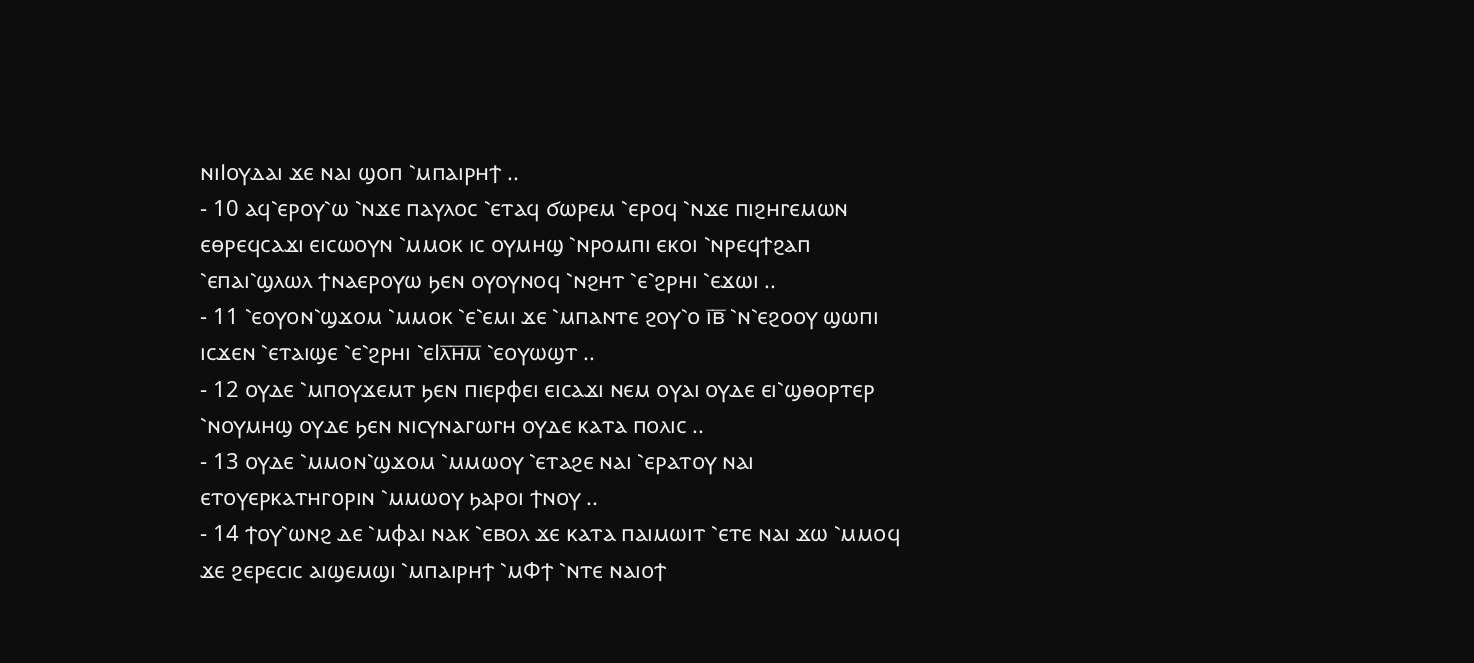ⲛⲓⲒⲟⲩⲇⲁⲓ ϫⲉ ⲛⲁⲓ ϣⲟⲡ ⳿ⲙⲡⲁⲓⲣⲏϯ ..
- 10 ⲁϥ⳿ⲉⲣⲟⲩ⳿ⲱ ⳿ⲛϫⲉ ⲡⲁⲩⲗⲟⲥ ⳿ⲉⲧⲁϥ ϭⲱⲣⲉⲙ ⳿ⲉⲣⲟϥ ⳿ⲛϫⲉ ⲡⲓϩⲏⲅⲉⲙⲱⲛ ⲉⲑⲣⲉϥⲥⲁϫⲓ ⲉⲓⲥⲱⲟⲩⲛ ⳿ⲙⲙⲟⲕ ⲓⲥ ⲟⲩⲙⲏϣ ⳿ⲛⲣⲟⲙⲡⲓ ⲉⲕⲟⲓ ⳿ⲛⲣⲉϥϯϩⲁⲡ ⳿ⲉⲡⲁⲓ⳿ϣⲗⲱⲗ ϯⲛⲁⲉⲣⲟⲩⲱ ϧⲉⲛ ⲟⲩⲟⲩⲛⲟϥ ⳿ⲛϩⲏⲧ ⳿ⲉ⳿ϩⲣⲏⲓ ⳿ⲉϫⲱⲓ ..
- 11 ⳿ⲉⲟⲩⲟⲛ⳿ϣϫⲟⲙ ⳿ⲙⲙⲟⲕ ⳿ⲉ⳿ⲉⲙⲓ ϫⲉ ⳿ⲙⲡⲁⲛⲧⲉ ϩⲟⲩ⳿ⲟ ⲓ̅ⲃ̅ ⳿ⲛ⳿ⲉϩⲟⲟⲩ ϣⲱⲡⲓ ⲓⲥϫⲉⲛ ⳿ⲉⲧⲁⲓϣⲉ ⳿ⲉ⳿ϩⲣⲏⲓ ⳿ⲉⲒⲗ̅ⲏ̅ⲙ̅ ⳿ⲉⲟⲩⲱϣⲧ ..
- 12 ⲟⲩⲇⲉ ⳿ⲙⲡⲟⲩϫⲉⲙⲧ ϧⲉⲛ ⲡⲓⲉⲣⲫⲉⲓ ⲉⲓⲥⲁϫⲓ ⲛⲉⲙ ⲟⲩⲁⲓ ⲟⲩⲇⲉ ⲉⲓ⳿ϣⲑⲟⲣⲧⲉⲣ ⳿ⲛⲟⲩⲙⲏϣ ⲟⲩⲇⲉ ϧⲉⲛ ⲛⲓⲥⲩⲛⲁⲅⲱⲅⲏ ⲟⲩⲇⲉ ⲕⲁⲧⲁ ⲡⲟⲗⲓⲥ ..
- 13 ⲟⲩⲇⲉ ⳿ⲙⲙⲟⲛ⳿ϣϫⲟⲙ ⳿ⲙⲙⲱⲟⲩ ⳿ⲉⲧⲁϩⲉ ⲛⲁⲓ ⳿ⲉⲣⲁⲧⲟⲩ ⲛⲁⲓ ⲉⲧⲟⲩⲉⲣⲕⲁⲧⲏⲅⲟⲣⲓⲛ ⳿ⲙⲙⲱⲟⲩ ϧⲁⲣⲟⲓ ϯⲛⲟⲩ ..
- 14 ϯⲟⲩ⳿ⲱⲛϩ ⲇⲉ ⳿ⲙⲫⲁⲓ ⲛⲁⲕ ⳿ⲉⲃⲟⲗ ϫⲉ ⲕⲁⲧⲁ ⲡⲁⲓⲙⲱⲓⲧ ⳿ⲉⲧⲉ ⲛⲁⲓ ϫⲱ ⳿ⲙⲙⲟϥ ϫⲉ ϩⲉⲣⲉⲥⲓⲥ ⲁⲓϣⲉⲙϣⲓ ⳿ⲙⲡⲁⲓⲣⲏϯ ⳿ⲙⲪϯ ⳿ⲛⲧⲉ ⲛⲁⲓⲟϯ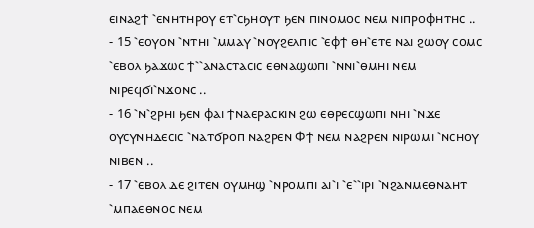ⲉⲓⲛⲁϩϯ ⳿ⲉⲛⲏⲧⲏⲣⲟⲩ ⲉⲧ⳿ⲥϧⲏⲟⲩⲧ ϧⲉⲛ ⲡⲓⲛⲟⲙⲟⲥ ⲛⲉⲙ ⲛⲓⲡⲣⲟⲫⲏⲧⲏⲥ ..
- 15 ⳿ⲉⲟⲩⲟⲛ ⳿ⲛⲧⲏⲓ ⳿ⲙⲙⲁⲩ ⳿ⲛⲟⲩϩⲉⲗⲡⲓⲥ ⳿ⲉⲫϯ ⲑⲏ⳿ⲉⲧⲉ ⲛⲁⲓ ϩⲱⲟⲩ ⲥⲟⲙⲥ ⳿ⲉⲃⲟⲗ ϧⲁϫⲱⲥ ϯ⳿⳿ⲁⲛⲁⲥⲧⲁⲥⲓⲥ ⲉⲑⲛⲁϣⲱⲡⲓ ⳿ⲛⲛⲓ⳿ⲑⲙⲏⲓ ⲛⲉⲙ ⲛⲓⲣⲉϥϭⲓ⳿ⲛϫⲟⲛⲥ ..
- 16 ⳿ⲛ⳿ϩⲣⲏⲓ ϧⲉⲛ ⲫⲁⲓ ϯⲛⲁⲉⲣⲁⲥⲕⲓⲛ ϩⲱ ⲉⲑⲣⲉⲥϣⲱⲡⲓ ⲛⲏⲓ ⳿ⲛϫⲉ ⲟⲩⲥⲩⲛⲏⲇⲉⲥⲓⲥ ⳿ⲛⲁⲧϭⲣⲟⲡ ⲛⲁϩⲣⲉⲛ Ⲫϯ ⲛⲉⲙ ⲛⲁϩⲣⲉⲛ ⲛⲓⲣⲱⲙⲓ ⳿ⲛⲥⲏⲟⲩ ⲛⲓⲃⲉⲛ ..
- 17 ⳿ⲉⲃⲟⲗ ⲇⲉ ϩⲓⲧⲉⲛ ⲟⲩⲙⲏϣ ⳿ⲛⲣⲟⲙⲡⲓ ⲁⲓ⳿ⲓ ⳿ⲉ⳿⳿ⲓⲣⲓ ⳿ⲛϩⲁⲛⲙⲉⲑⲛⲁⲏⲧ ⳿ⲙⲡⲁⲉⲑⲛⲟⲥ ⲛⲉⲙ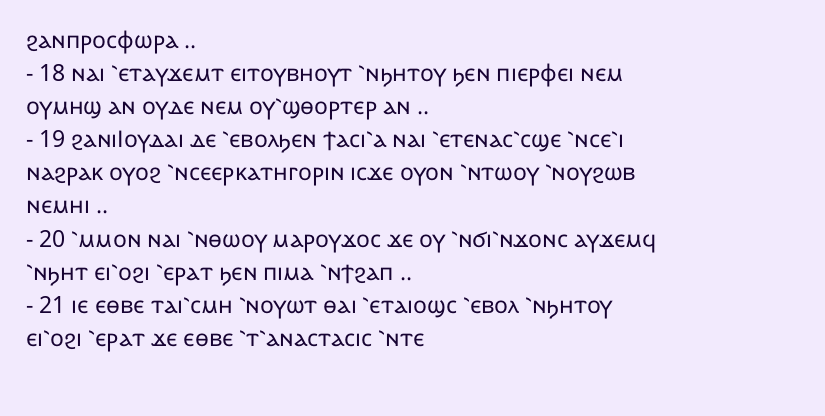ϩⲁⲛⲡⲣⲟⲥⲫⲱⲣⲁ ..
- 18 ⲛⲁⲓ ⳿ⲉⲧⲁⲩϫⲉⲙⲧ ⲉⲓⲧⲟⲩⲃⲏⲟⲩⲧ ⳿ⲛϧⲏⲧⲟⲩ ϧⲉⲛ ⲡⲓⲉⲣⲫⲉⲓ ⲛⲉⲙ ⲟⲩⲙⲏϣ ⲁⲛ ⲟⲩⲇⲉ ⲛⲉⲙ ⲟⲩ⳿ϣⲑⲟⲣⲧⲉⲣ ⲁⲛ ..
- 19 ϩⲁⲛⲓⲒⲟⲩⲇⲁⲓ ⲇⲉ ⳿ⲉⲃⲟⲗϧⲉⲛ ϯⲁⲥⲓ⳿ⲁ ⲛⲁⲓ ⳿ⲉⲧⲉⲛⲁⲥ⳿ⲥϣⲉ ⳿ⲛⲥⲉ⳿ⲓ ⲛⲁϩⲣⲁⲕ ⲟⲩⲟϩ ⳿ⲛⲥⲉⲉⲣⲕⲁⲧⲏⲅⲟⲣⲓⲛ ⲓⲥϫⲉ ⲟⲩⲟⲛ ⳿ⲛⲧⲱⲟⲩ ⳿ⲛⲟⲩϩⲱⲃ ⲛⲉⲙⲏⲓ ..
- 20 ⳿ⲙⲙⲟⲛ ⲛⲁⲓ ⳿ⲛⲑⲱⲟⲩ ⲙⲁⲣⲟⲩϫⲟⲥ ϫⲉ ⲟⲩ ⳿ⲛϭⲓ⳿ⲛϫⲟⲛⲥ ⲁⲩϫⲉⲙϥ ⳿ⲛϧⲏⲧ ⲉⲓ⳿ⲟϩⲓ ⳿ⲉⲣⲁⲧ ϧⲉⲛ ⲡⲓⲙⲁ ⳿ⲛϯϩⲁⲡ ..
- 21 ⲓⲉ ⲉⲑⲃⲉ ⲧⲁⲓ⳿ⲥⲙⲏ ⳿ⲛⲟⲩⲱⲧ ⲑⲁⲓ ⳿ⲉⲧⲁⲓⲟϣⲥ ⳿ⲉⲃⲟⲗ ⳿ⲛϧⲏⲧⲟⲩ ⲉⲓ⳿ⲟϩⲓ ⳿ⲉⲣⲁⲧ ϫⲉ ⲉⲑⲃⲉ ⳿ⲧ⳿ⲁⲛⲁⲥⲧⲁⲥⲓⲥ ⳿ⲛⲧⲉ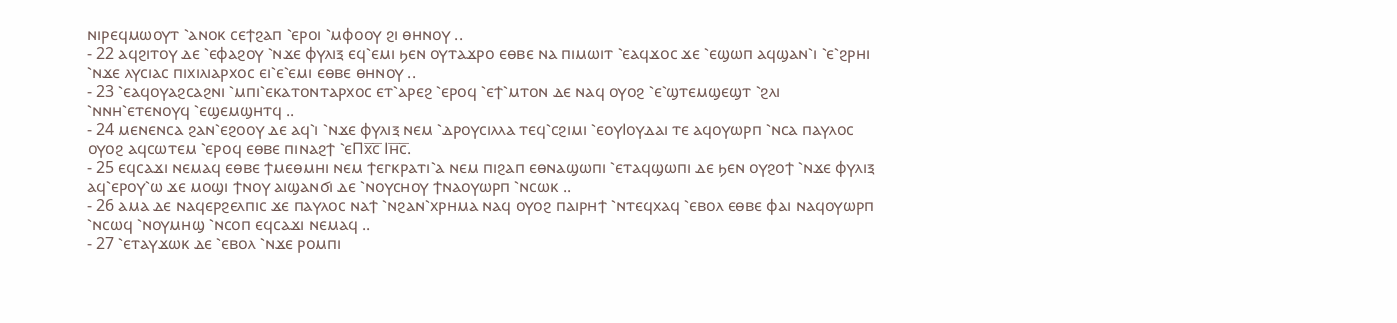ⲛⲓⲣⲉϥⲙⲱⲟⲩⲧ ⳿ⲁⲛⲟⲕ ⲥⲉϯϩⲁⲡ ⳿ⲉⲣⲟⲓ ⳿ⲙⲫⲟⲟⲩ ϩⲓ ⲑⲏⲛⲟⲩ ..
- 22 ⲁϥϩⲓⲧⲟⲩ ⲇⲉ ⳿ⲉⲫⲁϩⲟⲩ ⳿ⲛϫⲉ ⲫⲩⲗⲓⲝ ⲉϥ⳿ⲉⲙⲓ ϧⲉⲛ ⲟⲩⲧⲁϫⲣⲟ ⲉⲑⲃⲉ ⲛⲁ ⲡⲓⲙⲱⲓⲧ ⳿ⲉⲁϥϫⲟⲥ ϫⲉ ⳿ⲉϣⲱⲡ ⲁϥϣⲁⲛ⳿ⲓ ⳿ⲉ⳿ϩⲣⲏⲓ ⳿ⲛϫⲉ ⲗⲩⲥⲓⲁⲥ ⲡⲓⲭⲓⲗⲓⲁⲣⲭⲟⲥ ⲉⲓ⳿ⲉ⳿ⲉⲙⲓ ⲉⲑⲃⲉ ⲑⲏⲛⲟⲩ ..
- 23 ⳿ⲉⲁϥⲟⲩⲁϩⲥⲁϩⲛⲓ ⳿ⲙⲡⲓ⳿ⲉⲕⲁⲧⲟⲛⲧⲁⲣⲭⲟⲥ ⲉⲧ⳿ⲁⲣⲉϩ ⳿ⲉⲣⲟϥ ⳿ⲉϯ⳿ⲙⲧⲟⲛ ⲇⲉ ⲛⲁϥ ⲟⲩⲟϩ ⳿ⲉ⳿ϣⲧⲉⲙϣⲉϣⲧ ⳿ϩⲗⲓ ⳿ⲛⲛⲏ⳿ⲉⲧⲉⲛⲟⲩϥ ⳿ⲉϣⲉⲙϣⲏⲧϥ ..
- 24 ⲙⲉⲛⲉⲛⲥⲁ ϩⲁⲛ⳿ⲉϩⲟⲟⲩ ⲇⲉ ⲁϥ⳿ⲓ ⳿ⲛϫⲉ ⲫⲩⲗⲓⲝ ⲛⲉⲙ ⳿ⲇⲣⲟⲩⲥⲓⲗⲗⲁ ⲧⲉϥ⳿ⲥϩⲓⲙⲓ ⳿ⲉⲟⲩⲒⲟⲩⲇⲁⲓ ⲧⲉ ⲁϥⲟⲩⲱⲣⲡ ⳿ⲛⲥⲁ ⲡⲁⲩⲗⲟⲥ ⲟⲩⲟϩ ⲁϥⲥⲱⲧⲉⲙ ⳿ⲉⲣⲟϥ ⲉⲑⲃⲉ ⲡⲓⲛⲁϩϯ ⳿ⲉⲠⲭ̅ⲥ̅ Ⲓⲏ̅ⲥ̅.
- 25 ⲉϥⲥⲁϫⲓ ⲛⲉⲙⲁϥ ⲉⲑⲃⲉ ϯⲙⲉⲑⲙⲏⲓ ⲛⲉⲙ ϯⲉⲅⲕⲣⲁⲧⲓ⳿ⲁ ⲛⲉⲙ ⲡⲓϩⲁⲡ ⲉⲑⲛⲁϣⲱⲡⲓ ⳿ⲉⲧⲁϥϣⲱⲡⲓ ⲇⲉ ϧⲉⲛ ⲟⲩϩⲟϯ ⳿ⲛϫⲉ ⲫⲩⲗⲓⲝ ⲁϥ⳿ⲉⲣⲟⲩ⳿ⲱ ϫⲉ ⲙⲟϣⲓ ϯⲛⲟⲩ ⲁⲓϣⲁⲛϭⲓ ⲇⲉ ⳿ⲛⲟⲩⲥⲏⲟⲩ ϯⲛⲁⲟⲩⲱⲣⲡ ⳿ⲛⲥⲱⲕ ..
- 26 ⲁⲙⲁ ⲇⲉ ⲛⲁϥⲉⲣϩⲉⲗⲡⲓⲥ ϫⲉ ⲡⲁⲩⲗⲟⲥ ⲛⲁϯ ⳿ⲛϩⲁⲛ⳿ⲭⲣⲏⲙⲁ ⲛⲁϥ ⲟⲩⲟϩ ⲡⲁⲓⲣⲏϯ ⳿ⲛⲧⲉϥⲭⲁϥ ⳿ⲉⲃⲟⲗ ⲉⲑⲃⲉ ⲫⲁⲓ ⲛⲁϥⲟⲩⲱⲣⲡ ⳿ⲛⲥⲱϥ ⳿ⲛⲟⲩⲙⲏϣ ⳿ⲛⲥⲟⲡ ⲉϥⲥⲁϫⲓ ⲛⲉⲙⲁϥ ..
- 27 ⳿ⲉⲧⲁⲩϫⲱⲕ ⲇⲉ ⳿ⲉⲃⲟⲗ ⳿ⲛϫⲉ ⲣⲟⲙⲡⲓ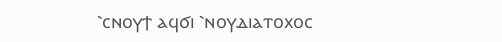⳿ⲥⲛⲟⲩϯ ⲁϥϭⲓ ⳿ⲛⲟⲩⲇⲓⲁⲧⲟⲭⲟⲥ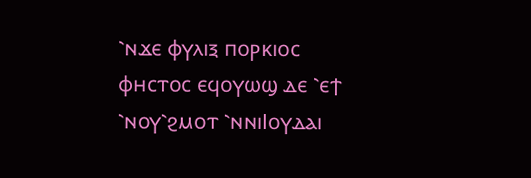⳿ⲛϫⲉ ⲫⲩⲗⲓⲝ ⲡⲟⲣⲕⲓⲟⲥ ⲫⲏⲥⲧⲟⲥ ⲉϥⲟⲩⲱϣ ⲇⲉ ⳿ⲉϯ ⳿ⲛⲟⲩ⳿ϩⲙⲟⲧ ⳿ⲛⲛⲓⲒⲟⲩⲇⲁⲓ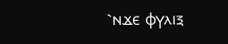⳿ⲛϫⲉ ⲫⲩⲗⲓⲝ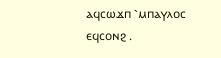ⲁϥⲥⲱϫⲡ ⳿ⲙⲡⲁⲩⲗⲟⲥ ⲉϥⲥⲟⲛϩ .